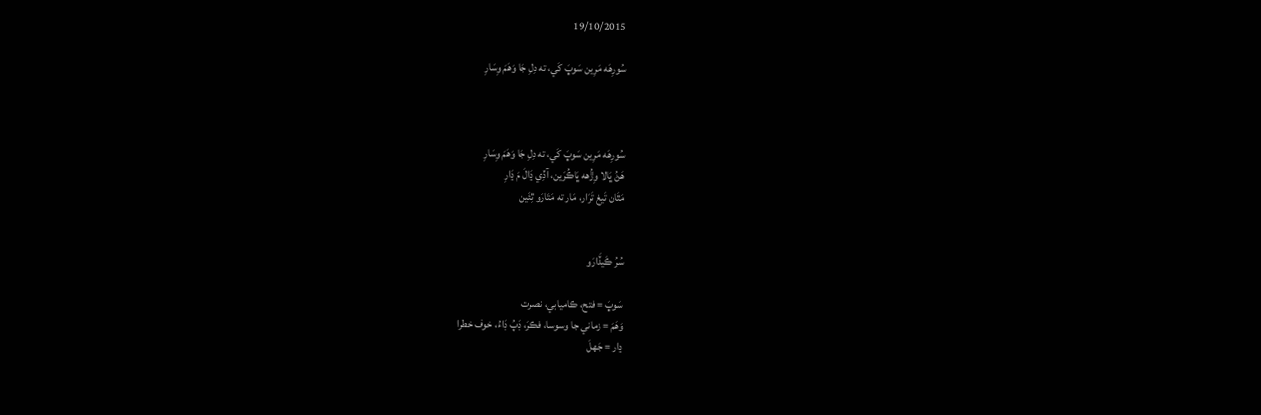19/10/2015

سُورِهَه مَرِين سَوڀَ کَي، ته دِلِ جَا وَهَمَ وِسَارِ



سُورِهَه مَرِين سَوڀَ کَي، ته دِلِ جَا وَهَمَ وِسَارِ
هَڻُ ڀَالا وِڙُهه ڀَاڪُرَين، آڏِي ڍَالَ مَ ڍَارِ
مَٿَان تَيغ تَرَار، مَار ته مَتَارَو ٿِئَين


سُرُ ڪَيڏَارَو

سَوڀَ = فتح، ڪاميابي، نصرت
وَهَمَ = زماني جا وسوسا، فڪرَ، ڊَپُ ڊَاءُ، خوف خطرا
ڍار = جَهلَ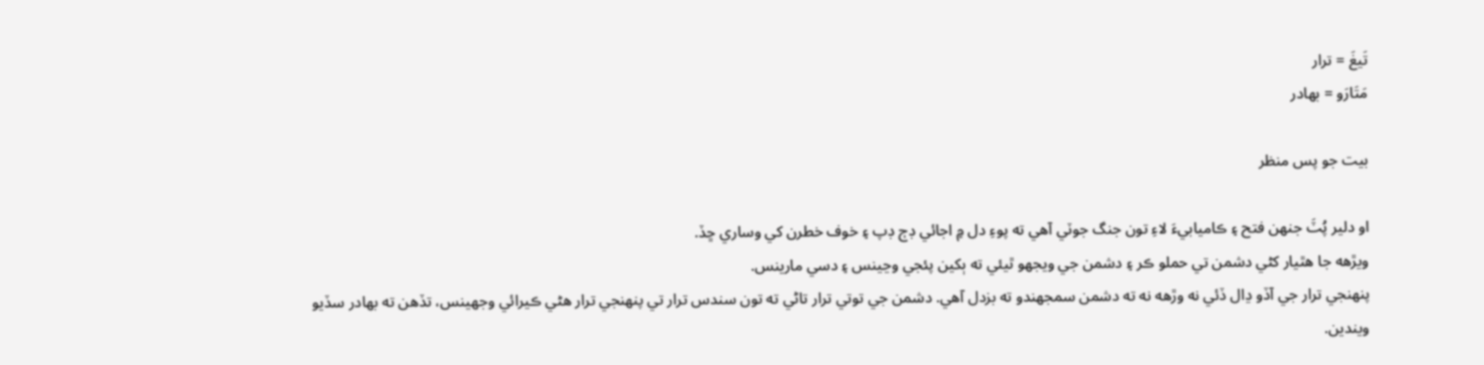تَيغَ = ترار
مَتَارَو = بهادر

بيت جو پس منظر

او دلير پُٽَ جنهن فتح ۽ ڪاميابيءَ لاءِ تون جنگ جوٽي آهي ته پوءِ دل ۾ اجائي ڊڄ ڊپ ۽ خوف خطرن کي وساري ڇڏ.
ويڙهه جا هٿيار کڻي دشمن تي حملو ڪر ۽ دشمن جي ويجهو ٿيئي ته ٻکين پئجي وڃينس ۽ دسي مارينس.
پنهنجي ترار جي آڏو ڍال ڏئي نه وڙهه نه ته دشمن سمجهندو ته بزدل آهي. دشمن جي توتي ترار تاڻي ته تون سندس ترار تي پنهنجي ترار هڻي ڪيرائي وجهينس، تڏهن ته بهادر سڏيو ويندين.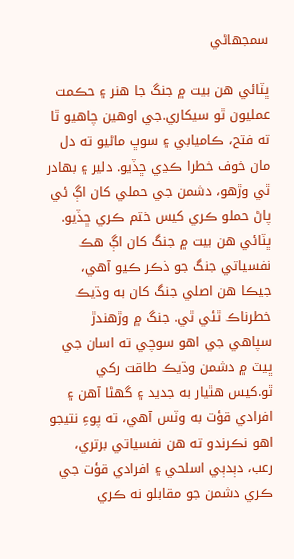سمجهاڻي

ڀٽائي هن بيت ۾ جنگ جا هنر ۽ حڪمت عمليون ٿو سيکاري.جي اوهين چاهيو ٿا ته فتح، ڪاميابي ۽ سوڀ ماڻيو ته دل مان خوف خطرا ڪڍي ڇڏيو. دلير ۽ بهادر ٿي وڙهو، دشمن جي حملي کان اڳ ئي پاڻ حملو ڪري کيس ختم ڪري ڇڏيو.
ڀٽائي هن بيت ۾ جنگ کان اڳ هڪ نفسياتي جنگ جو ذڪر ڪيو آهي، جيڪا هن اصلي جنگ کان به وڌيڪ خطرناڪ ٿئي ٿي. جنگ ۾ وڙهندڙ سپاهي جي اهو سوچي ته اسان جي ڀيٽ ۾ دشمن وڌيڪ طاقت رکي ٿو.کيس هٿيار به جديد ۽ گهڻا آهن ۽ افرادي قؤت به وٽس آهي، ته پوءِ نتيجو اهو نڪرندو ته هن نفسياتي برتري، رعب، دٻدٻي اسلحي ۽ افرادي قؤت جي ڪري دشمن جو مقابلو نه ڪري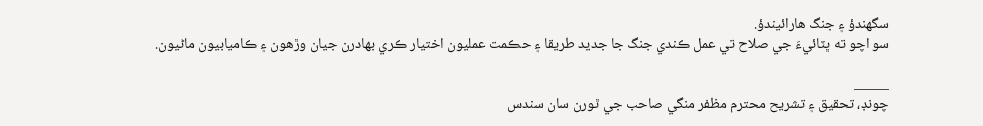سگهندؤ ۽ جنگ هارائيندؤ.
سو اچو ته ڀٽائيءَ جي صلاح تي عمل ڪندي جنگ جا جديد طريقا ۽ حڪمت عمليون اختيار ڪري بهادرن جيان وڙهون ۽ ڪاميابيون ماڻيون.

_____
چونڊ، تحقيق ۽ تشريح محترم مظفر منگي صاحب جي ٿورن سان سندس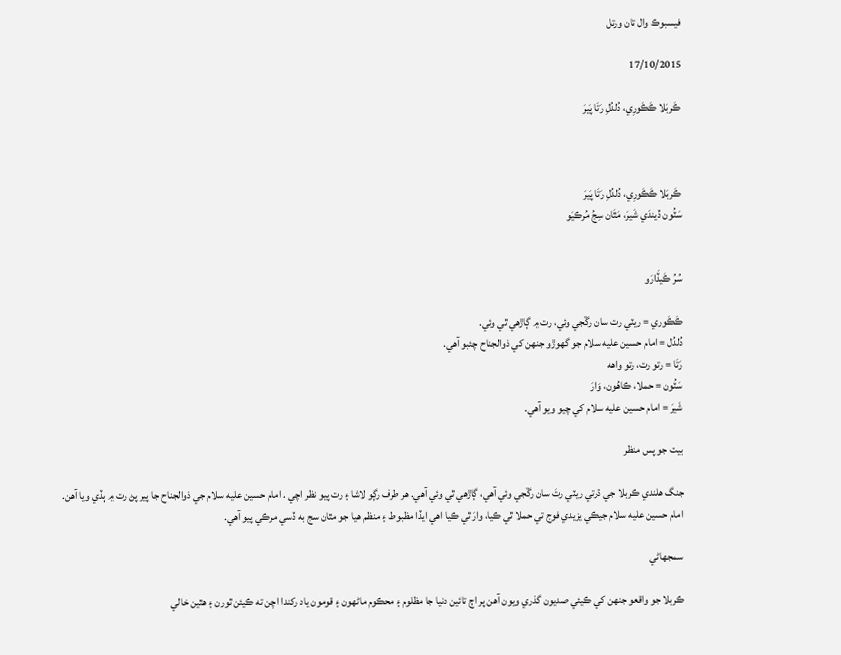فيسبوڪ وال تان ورتل

17/10/2015

ڪَربَلا ڪَڪَورِي، دُلدُلِ رَتَا پَيرَ



ڪَربَلا ڪَڪَورِي، دُلدُلِ رَتَا پَيرَ
سَٽُون ڏيندَي شَيرَ، مَٿَان سِجُ مُرڪيَو


سُرُ ڪَيڏَارَو

ڪَڪَوري = ريٽي رت سان رڱجي وئي، رت ۾ ڳاڙهي ٿي وئي.
دُلدُل = امام حسين عليه سلام جو گهوڙو جنهن کي ذوالجناح چئبو آهي.
رَتَا = رتو رت، رتو واهه
سَٽُون = حملا، ڪاهُون، وَارَ
شَيرَ = امام حسين عليه سلام کي چيو ويو آهي.

بيت جو پس منظر

جنگ هلندي ڪربلا جي ڌرتي ريٽي رتَ سان رڱجي وئي آهي، ڳاڙهي ٿي وئي آهي. هر طرف رڳو لاشا ۽ رت پيو نظر اچي . امام حسين عليه سلام جي ذوالجناح جا پير پڻ رت ۾ ٻڏي ويا آهن.
امام حسين عليه سلام جيڪي يزيدي فوج تي حملا ٿي ڪيا، وارَ ٿي ڪيا اهي ايڏا مظبوط ۽ منظم هيا جو مٿان سج به ڏسي مرڪي پيو آهي.

سمجهاڻي

ڪربلا جو واقعو جنهن کي ڪيئي صديون گذري ويون آهن پر اڄ تائين دنيا جا مظلوم ۽ محڪوم ماڻهون ۽ قومون ياد رکندا اچن ته ڪيئن ٿورن ۽ هٿين خالي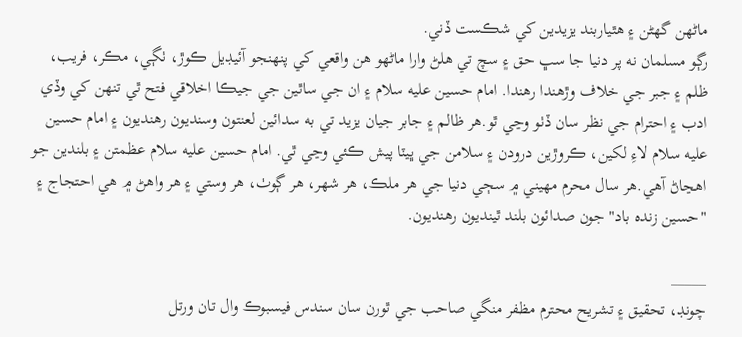ماڻهن گهڻن ۽ هٿياربند يزيدين کي شڪست ڏني.
رڳو مسلمان نه پر دنيا جا سڀ حق ۽ سچ تي هلڻ وارا ماڻهو هن واقعي کي پنهنجو آئيڊيل ڪوڙ، ٺڳي، مڪر، فريب، ظلم ۽ جبر جي خلاف وڙهندا رهندا. امام حسين عليه سلام ۽ ان جي ساٿين جي جيڪا اخلاقي فتح ٿي تنهن کي وڏي ادب ۽ احترام جي نظر سان ڏٺو وڃي ٿو.هر ظالم ۽ جابر جيان يزيد تي به سدائين لعنتون وسنديون رهنديون ۽ امام حسين عليه سلام لاءِ لکين، ڪروڙين درودن ۽ سلامن جي ڀيٽا پيش ڪئي وڃي ٿي. امام حسين عليه سلام عظمتن ۽ بلندين جو اهڃاڻ آهي.هر سال محرم مهيني ۾ سڄي دنيا جي هر ملڪ، هر شهر، هر ڳوٺ، هر وستي ۽ هر واهڻ ۾ هي احتجاج ۽ "حسين زنده باد" جون صدائون بلند ٿينديون رهنديون.

_____
چونڊ، تحقيق ۽ تشريح محترم مظفر منگي صاحب جي ٿورن سان سندس فيسبوڪ وال تان ورتل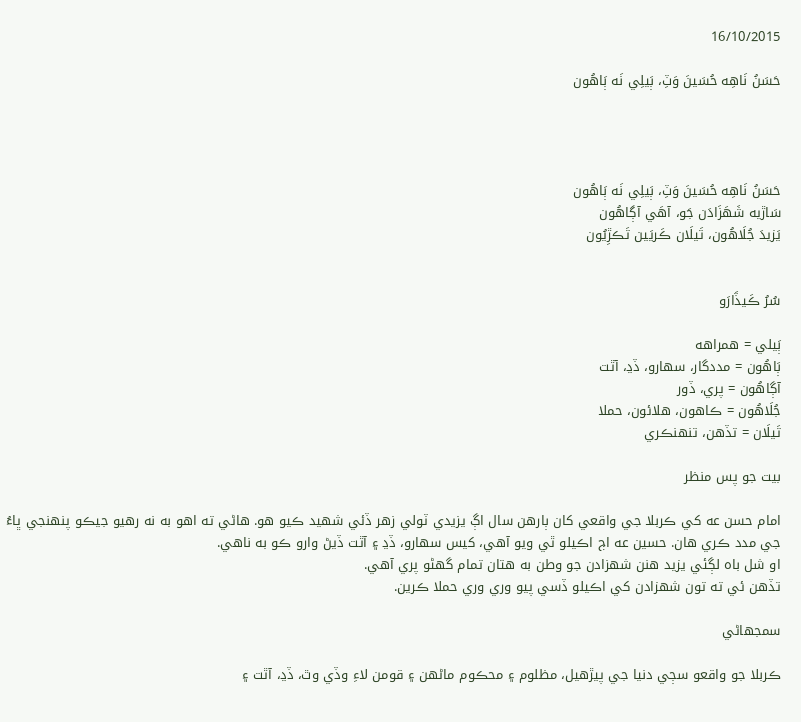16/10/2015

حَسَنُ نَاهِه حُسَينَ وَٽِ، ٻَيلِي نَه ٻَاهُون




حَسَنُ نَاهِه حُسَينَ وَٽِ، ٻَيلِي نَه ٻَاهُون
سَاڙيه شَهَزَادَن جَو، آهَي آڳاهُون
يَزيدَ جُلَاهُون، تَيلَان ڪَريَين تَڪڙِيُون


سُرُ ڪَيڏَارَو

ٻَيلي = همراهه
ٻَاهُون = مددگار، سهارو، ڏڍ، آٿت
آڳاهُون = پري، ڏور
جُلَاهُون = ڪاهون، هلائون، حملا
تَيلَان = تڏهن، تنهنڪري

بيت جو پس منظر

امام حسن عه کي ڪربلا جي واقعي کان ٻارهن سال اڳ يزيدي ٽولي زهر ڏئي شهيد ڪيو هو. هاڻي ته اهو به نه رهيو جيڪو پنهنجي ڀاءُ جي مدد ڪري هان. حسين عه اڄ اڪيلو ٿي ويو آهي، کيس سهارو، ڏڍ ۽ آٿت ڏيڻ وارو ڪو به ناهي.
او شل باه لڳئي يزيد هنن شهزادن جو وطن به هتان تمام گهڻو پري آهي.
تڏهن ئي ته تون شهزادن کي اڪيلو ڏسي پيو وري وري حملا ڪرين.

سمجهاڻي

ڪربلا جو واقعو سڄي دنيا جي پيڙهيل، مظلوم ۽ محڪوم ماڻهن ۽ قومن لاءِ وڏي وٿ، ڏڍ، آٿت ۽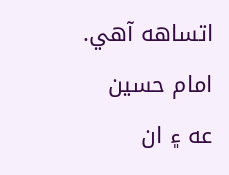اتساهه آهي. امام حسين عه ۽ ان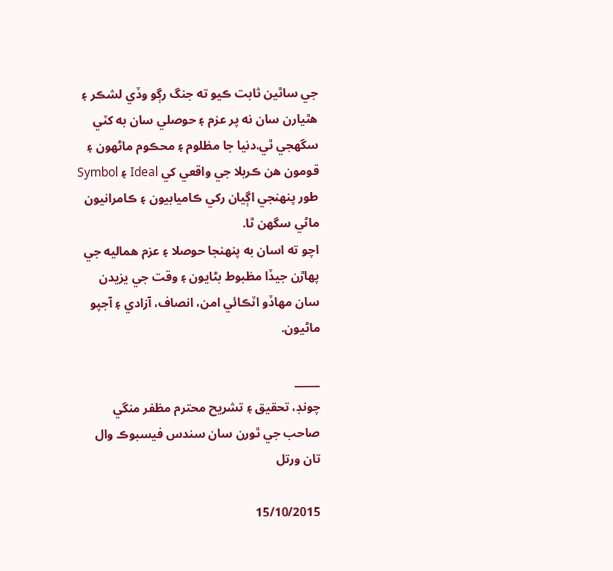جي ساٿين ثابت ڪيو ته جنگ رڳو وڏي لشڪر ۽ هٿيارن سان نه پر عزم ۽ حوصلي سان به کٽي سگهجي ٿي.دنيا جا مظلوم ۽ محڪوم ماڻهون ۽ قومون هن ڪربلا جي واقعي کي Ideal ۽ Symbol طور پنهنجي اڳيان رکي ڪاميابيون ۽ ڪامرانيون ماڻي سگهن ٿا.
اچو ته اسان به پنهنجا حوصلا ۽ عزم هماليه جي پهاڙن جيڏا مظبوط بڻايون ۽ وقت جي يزيدن سان مهاڏو اٽڪائي امن، انصاف، آزادي ۽ آجپو ماڻيون.

_____
چونڊ، تحقيق ۽ تشريح محترم مظفر منگي صاحب جي ٿورن سان سندس فيسبوڪ وال تان ورتل

15/10/2015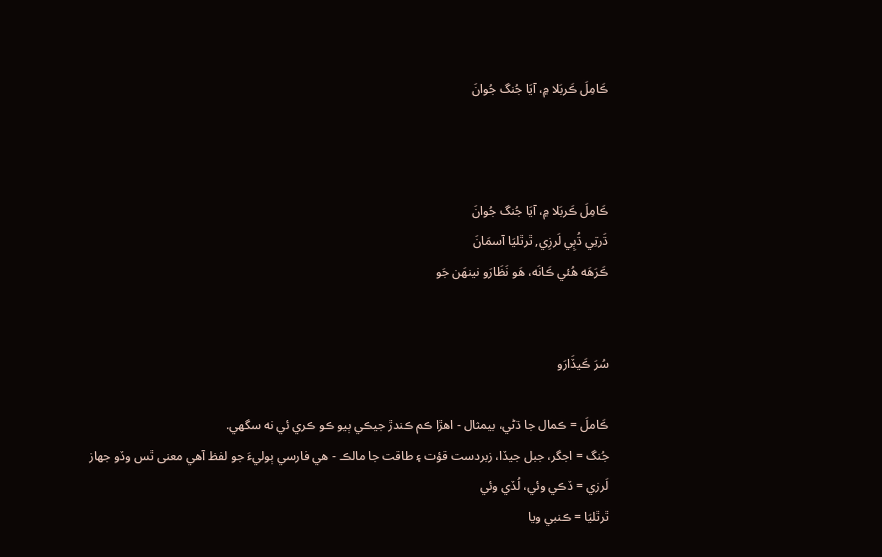ڪَامِلَ ڪَربَلا ۾، آيَا جُنگ جُوانَ



ڪَامِلَ ڪَربَلا ۾، آيَا جُنگ جُوانَ
ڌَرتِي ڌُٻِي لَرزِي, ٿرٿليَا آسمَانَ
ڪَرَهَه هُئي ڪَانَه، هَو نَظَارَو نينهَن جَو


سُرَ ڪَيڏَارَو

ڪَاملَ = ڪمال جا ڌڻي، بيمثال - اهڙا ڪم ڪندڙ جيڪي ٻيو ڪو ڪري ئي نه سگهي.
جُنگ = اجگر، جبل جيڏا، زبردست قؤت ۽ طاقت جا مالڪ - هي فارسي ٻوليءَ جو لفظ آهي معنى ٿس وڏو جهاز
لَرزي = ڏڪي وئي، لُڏي وئي
ٿرٿليَا = ڪنبي ويا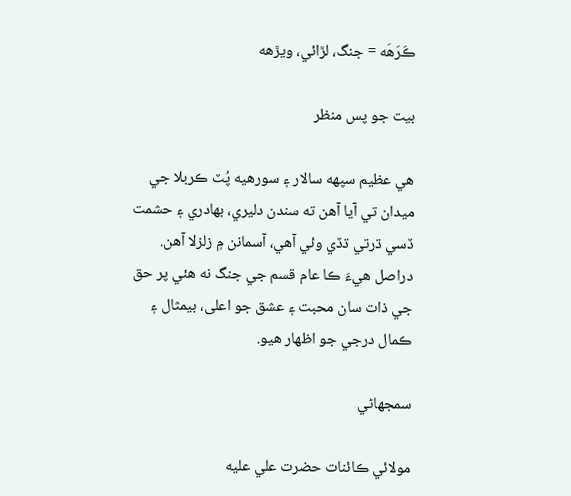ڪَرَهَه = جنگ، لڙائي، ويڙهه

بيت جو پس منظر

هي عظيم سپهه سالار ۽ سورهيه پُٽ ڪربلا جي ميدان تي آيا آهن ته سندن دليري، بهادري ۽ حشمت ڏسي ڌرتي ڌڏي وئي آهي، آسمانن ۾ زلزلا آهن.
دراصل هيءَ ڪا عام قسم جي جنگ نه هئي پر حق جي ذات سان محبت ۽ عشق جو اعلى، بيمثال ۽ ڪمال درجي جو اظهار هيو.

سمجهاڻي

مولائي ڪائنات حضرت علي عليه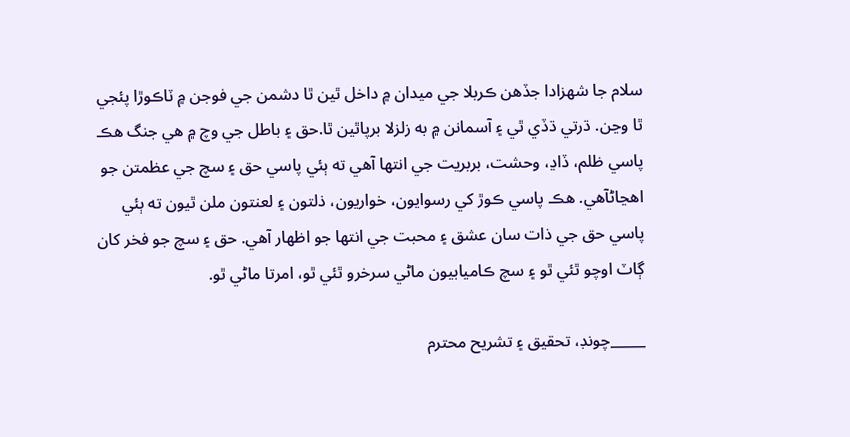سلام جا شهزادا جڏهن ڪربلا جي ميدان ۾ داخل ٿين ٿا دشمن جي فوجن ۾ ٽاڪوڙا پئجي ٿا وڃن. ڌرتي ڌڏي ٿي ۽ آسمانن ۾ به زلزلا برپاٿين ٿا.حق ۽ باطل جي وچ ۾ هي جنگ هڪ پاسي ظلم، ڏاڍ، وحشت، بربريت جي انتها آهي ته ٻئي پاسي حق ۽ سچ جي عظمتن جو اهڃاڻآهي. هڪ پاسي ڪوڙ کي رسوايون، خواريون، ذلتون ۽ لعنتون ملن ٿيون ته ٻئي پاسي حق جي ذات سان عشق ۽ محبت جي انتها جو اظهار آهي. حق ۽ سچ جو فخر کان ڳاٽ اوچو ٿئي ٿو ۽ سچ ڪاميابيون ماڻي سرخرو ٿئي ٿو، امرتا ماڻي ٿو.

_____چونڊ، تحقيق ۽ تشريح محترم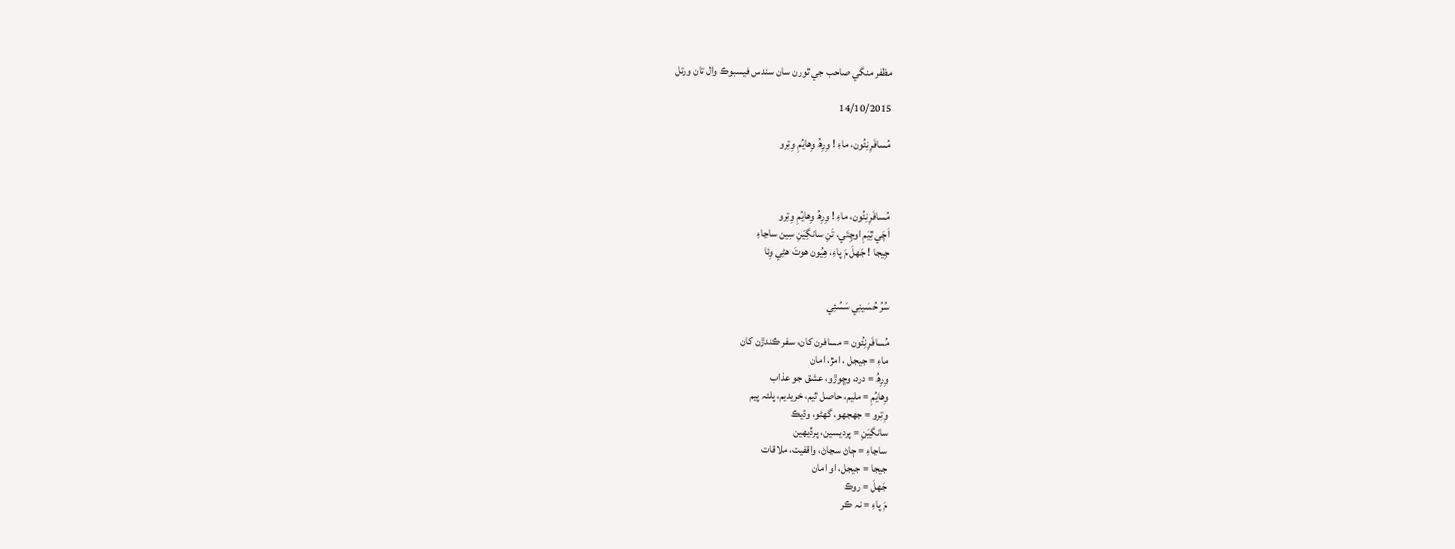مظفر منگي صاحب جي ٿورن سان سندس فيسبوڪ وال تان ورتل

14/10/2015

مُسافَرِنِئُون، ماءِ ! وِرِھُ وِهايُمِ وِتِرو



مُسافَرِنِئُون، ماءِ ! وِرِھُ وِهايُمِ وِتِرو
اَچَي ٿِيَمِ اوچِتَي، تَنِ سانگِيَنِ سِين ساڃاءِ
جِيجا ! جَهلَ مَ پاءِ، هِيُون هوتَ هڻِي وِئا


سُرُ حُسَينِي سَسُئِي

مُسافَرِنِئُون = مسافرن کان، سفر ڪندڙن کان
ماءِ = جيجل ، امڙ، امان
وِرِھُ = درد، وڇوڙو، عشق جو عذاب
وِهايُمِ = مليم، حاصل ٿيم، خريديم، پلئہ پيم
وِتِرو = جهجهو، گهڻو، وڌيڪ
سانگِيَنِ = پرديسين، پرڏيهين
ساڃاءِ = ڄاڻ سڃاڻ، واقفيت، ملاقات
جيجا = جيجل، او امان
جَهلَ = روڪ
مَ پاءِ = نہ ڪر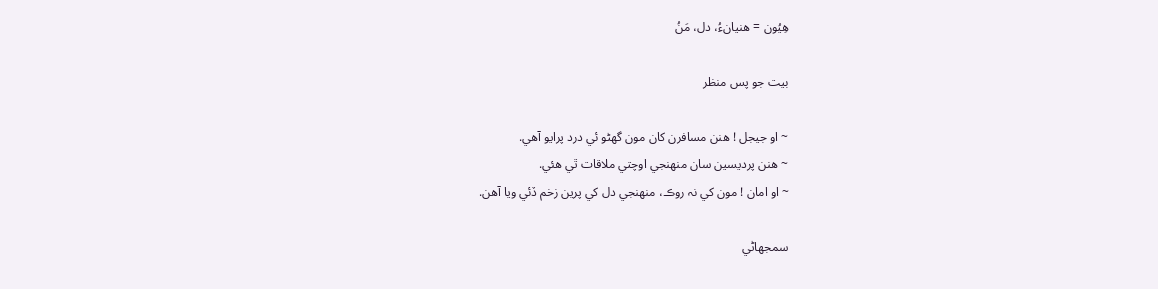هِيُون = هنيانءُ، دل، مَنُ

بيت جو پس منظر

~ او جيجل ! هنن مسافرن کان مون گهڻو ئي درد پرايو آهي.
~ هنن پرديسين سان منهنجي اوچتي ملاقات ٿي هئي.
~ او امان ! مون کي نہ روڪ، منهنجي دل کي پرين زخم ڏئي ويا آهن.

سمجهاڻي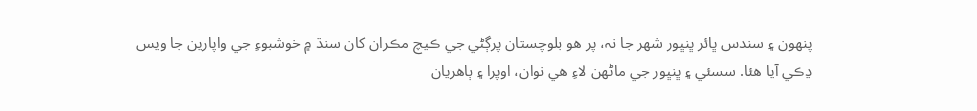پنهون ۽ سندس ڀائر ڀنڀور شهر جا نہ، پر هو بلوچستان پرڳڻي جي ڪيچ مڪران کان سنڌ ۾ خوشبوءِ جي واپارين جا ويس ڍڪي آيا هئا. سسئي ۽ ڀنڀور جي ماڻهن لاءِ هي نوان، اوپرا ۽ ٻاهريان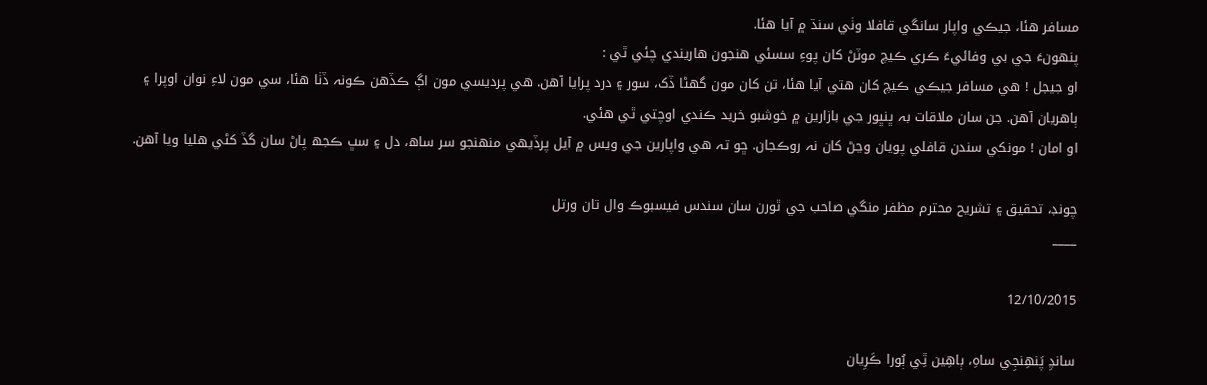مسافر هئا، جيڪي واپار سانگي قافلا وٺي سنڌ ۾ آيا هئا.
پنهونءَ جي بي وفائيءَ ڪري ڪيچ موٽڻ کان پوءِ سسئي هنجون هاريندي چئي ٿي :
او جيجل ! هي مسافر جيڪي ڪيچ کان هتي آيا هئا، تن کان مون گهڻا ڏک، سور ۽ درد پرايا آهن. هي پرديسي مون اڳ ڪڏهن ڪونہ ڏٺا هئا، سي مون لاءِ نوان اوپرا ۽ ٻاهريان آهن. جن سان ملاقات بہ ڀنڀور جي بازارين ۾ خوشبو خريد ڪندي اوچتي ٿي هئي.
او امان ! مونکي سندن قافلي پويان وڃڻ کان نہ روڪجان. ڇو تہ هي واپارين جي ويس ۾ آيل پرڏيهي منهنجو سر ساھ، دل ۽ سڀ ڪجھ پاڻ سان گڏ کڻي هليا ويا آهن.

چونڊ، تحقيق ۽ تشريح محترم مظفر منگي صاحب جي ٿورن سان سندس فيسبوڪ وال تان ورتل
____

12/10/2015

سانڍِ پَنهِنجِي ساهِ، ٻاهِين ٿِي ٻُورا ڪَرِيان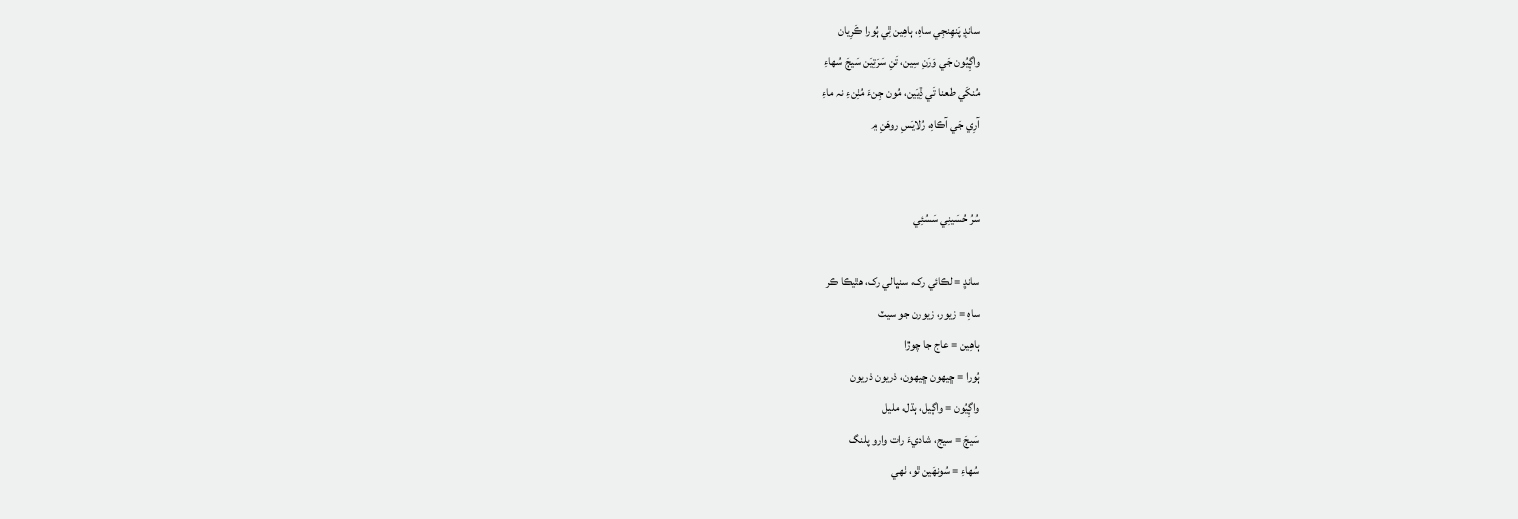سانڍِ پَنهِنجِي ساهِ، ٻاهِين ٿِي ٻُورا ڪَرِيان
واڳِيُون جَي وَرَنِ سِين، تَنِ سَرَتِيَن سَيڄَ سُهاءِ
مُنکَي طعنا تَي ڏِيَين، مُون جِنءَ مُٺِنءِ نہ ماءِ
آرِي جَي آڪاهِ، رُلايَسِ روهَنِ ۾


سُرُ حُسَينِي سَسُئِي

سانڍِ = لڪائي رک، سنڀالي رک، هٿيڪا ڪر
ساهِ = زيور، زيورن جو سيٽ
ٻاهِين = عاج جا چوڙا
ٻُورا = ڇيهون ڇيهون، ذريون ذريون
واڳِيُون = واڳيل، ٻڌل، مليل
سَيڄَ = سيج، شاديءَ رات وارو پلنگ
سُهاءِ = سُونهَين ٿو، ٺهي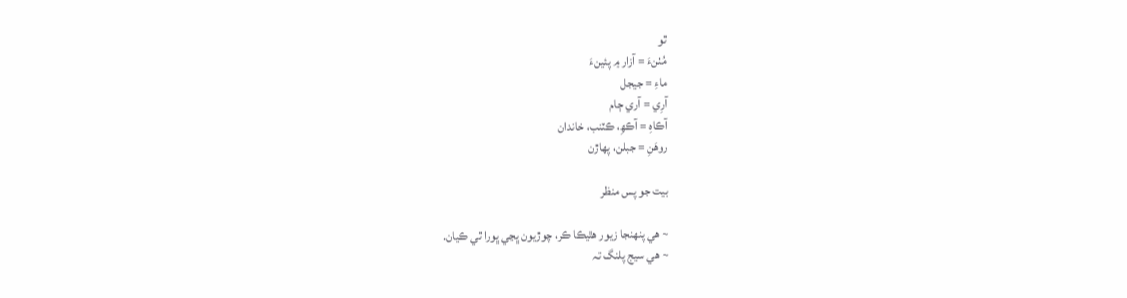ٿو
مُٺنءَ = آزار ۾ پئينءَ
ماءِ = جيجل
آرِي = آري ڄام
آڪاهِ = آڪھِ، ڪٽنب، خاندان
روهَنِ = جبلن، پهاڙن

بيت جو پس منظر

~ هي پنهنجا زيور هٿيڪا ڪر، چوڙيون ڀڃي ڀورا ٿي ڪيان.
~ هي سيج پلنگ تہ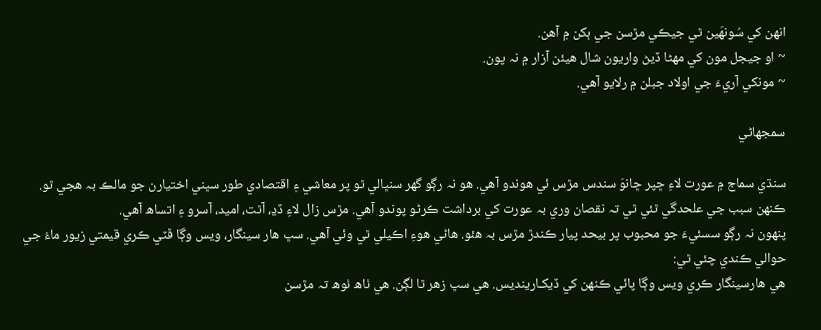انهن کي سُونهَين ٿي جيڪي مڙسن جي ٻکن ۾ آهن.
~ او جيجل مون کي مهڻا ڏيڻ واريون شال هيئن آزار ۾ نہ پون.
~ مونکي آريءَ جي اولاد جبلن ۾ رلايو آهي.

سمجهاڻي

سنڌي سماج ۾ عورت لاءِ ڇپر ڇانوَ سندس مڙس ئي هوندو آهي. هو نہ رڳو گهر سنڀالي ٿو پر معاشي ۽ اقتصادي طور سڀني اختيارن جو مالڪ بہ هجي ٿو. ڪنهن سبب جي علحدگي ٿئي ٿي تہ نقصان وري بہ عورت کي برداشت ڪرڻو پوندو آهي. مڙس زال لاءِ ڏڍ، آٿت، اميد، آسرو ۽ اتساھ آهي.
پنهون نہ رڳو سسئيءَ جو محبوب پر بيحد پيار ڪندڙ مڙس بہ هئو. هاڻي هوءِ اڪيلي ٿي وئي آهي. سڀ هار سينگار، ويس وڳا ڦٽي ڪري قيمتي زيور ماءُ جي حوالي ڪندي چئي ٿي:
هي هارسينگار ڪري ويس وڳا پائي ڪنهن کي ڏيکـارينديس. هي سڀ زهر ٿا لڳن. هي ٺاھ ٺوھ تہ مڙسن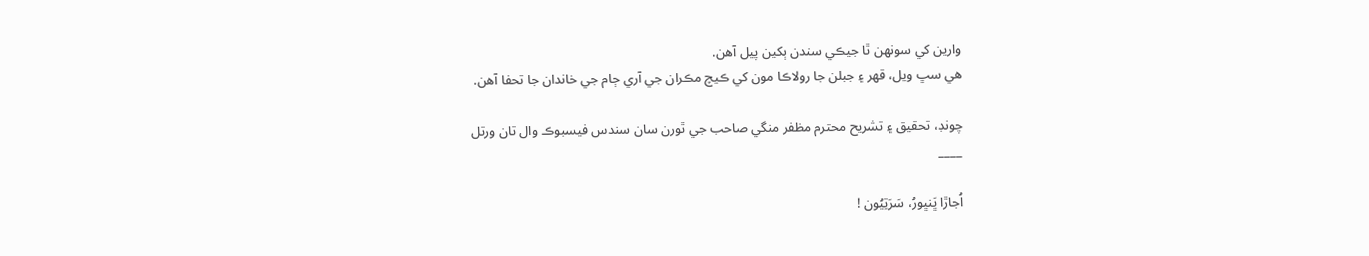وارين کي سونهن ٿا جيڪي سندن ٻکين پيل آهن.
هي سڀ ويل، قهر ۽ جبلن جا رولاڪا مون کي ڪيچ مڪران جي آري ڄام جي خاندان جا تحفا آهن.

چونڊ، تحقيق ۽ تشريح محترم مظفر منگي صاحب جي ٿورن سان سندس فيسبوڪ وال تان ورتل
____

اُجاڙا ڀَنڀورُ، سَرَتِيُون !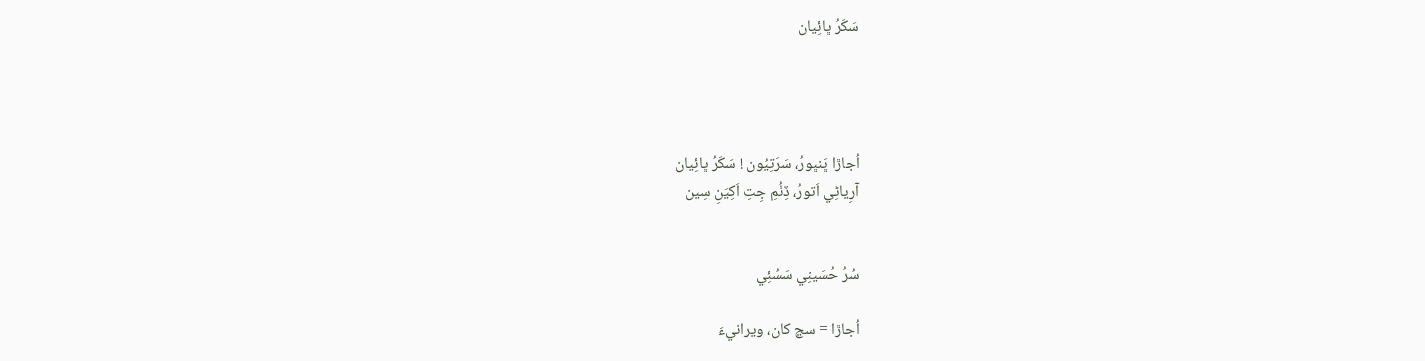سَکَرُ ڀائِيان




اُجاڙا ڀَنڀورُ، سَرَتِيُون ! سَکَرُ ڀائِيان
آرِياڻِي اَتورُ، ڏِٺُمِ جِتِ اَکِيَنِ سِين


سُرُ حُسَينِي سَسُئِي

اُجاڙا = سڃ کان، ويرانيءَ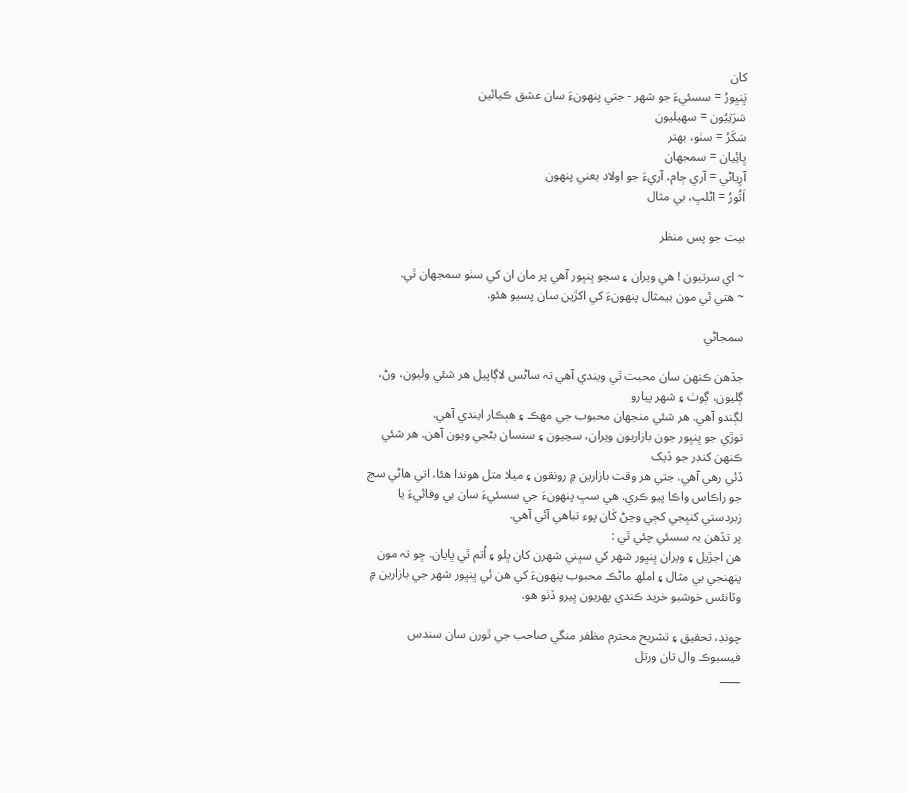کان
ڀَنڀورُ = سسئيءَ جو شهر - جتي پنهونءَ سان عشق ڪيائين
سَرَتِيُون = سهيليون
سَکَرُ = سٺو، بهتر
ڀائِيان = سمجهان
آرِياڻي = آري ڄام، آريءَ جو اولاد يعني پنهون
اَتُورُ = اڻلڀ، بي مثال

بيت جو پس منظر

~ اي سرتيون ! هي ويران ۽ سڃو ڀنڀور آهي پر مان ان کي سٺو سمجهان ٿي.
~ هتي ئي مون بيمثال پنهونءَ کي اکڙين سان پسيو هئو.

سمجاڻي

جڏهن ڪنهن سان محبت ٿي ويندي آهي تہ ساڻس لاڳاپيل هر شئي وليون، وڻ، ڳليون، ڳوٺ ۽ شهر پيارو
لڳندو آهي. هر شئي منجهان محبوب جي مهڪ ۽ هٻڪار ايندي آهي.
توڙي جو ڀنڀور جون بازاريون ويران، سڃيون ۽ سنسان بڻجي ويون آهن. هر شئي ڪنهن کنڊر جو ڏيک
ڏئي رهي آهي. جتي هر وقت بازارين ۾ رونقون ۽ ميلا متل هوندا هئا، اتي هاڻي سڃ جو راڪاس واڪا پيو ڪري. هي سڀ پنهونءَ جي سسئيءَ سان بي وفائيءَ يا زبردستي کنڀجي کڄي وڃڻ کٰان پوء تباهي آئي آهي.
پر تڏهن بہ سسئي چئي ٿي :
هن اجڙيل ۽ ويران ڀنڀور شهر کي سڀني شهرن کان ڀلو ۽ اُتم ٿي ڀايان. ڇو تہ مون پنهنجي بي مثال ۽ املھ ماڻڪ محبوب پنهونءَ کي هن ئي ڀنڀور شهر جي بازارين ۾ وٽانئس خوشبو خريد ڪندي پهريون ڀيرو ڏٺو هو.

چونڊ، تحقيق ۽ تشريح محترم مظفر منگي صاحب جي ٿورن سان سندس فيسبوڪ وال تان ورتل
____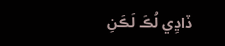ڏاڍِي لُڪَ لَڪَنِ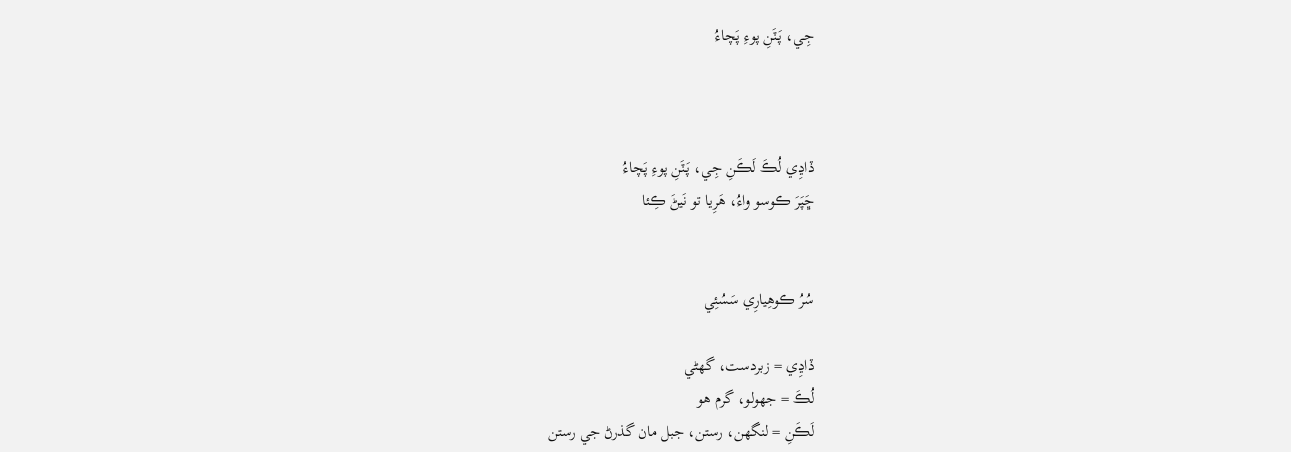جِي، پَٽَنِ پوءِ پَچاءُ



ڏاڍِي لُڪَ لَڪَنِ جِي، پَٽَنِ پوءِ پَچاءُ
ڇَپَرَ ڪوسو واءُ، هَرِيا تو نَيڻَ ڪِئا


سُرُ ڪوهِيارِي سَسُئِي

ڏاڍِي = زبردست، گهڻي
لُڪَ = جهولو، گرم هو
لَڪَنِ = لنگهن، رستن، جبل مان گذرڻ جي رستن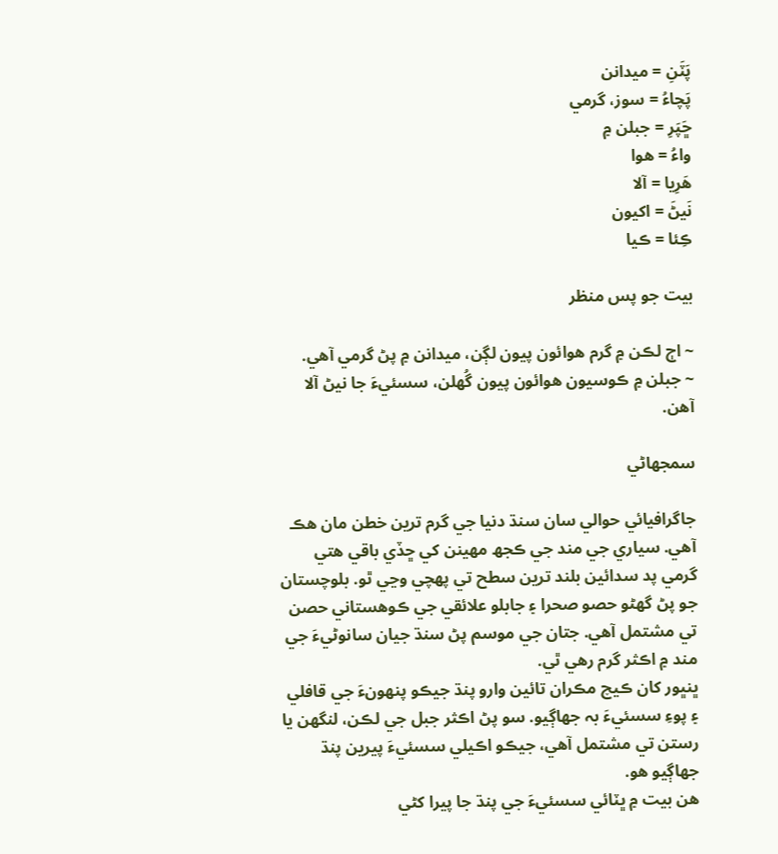پَٽَنِ = ميدانن
پَچاءُ = سوز، گرمي
ڇَپَرِ = جبلن ۾
واءُ = هوا
هَرِيا = آلا
نَيڻَ = اکيون
ڪِئا = ڪيا

بيت جو پس منظر

~ اڄ لڪن ۾ گرم هوائون پيون لڳن، ميدانن ۾ پڻ گرمي آهي.
~ جبلن ۾ ڪوسيون هوائون پيون گُهلن، سسئيءَ جا نيڻ آلا آهن.

سمجهاڻي

جاگرافيائي حوالي سان سنڌ دنيا جي گرم ترين خطن مان هڪ آهي. سياري جي مند جي ڪجھ مهينن کي ڇڏي باقي هتي گرمي پد سدائين بلند ترين سطح تي پهچي وڃي ٿو. بلوچستان جو پڻ گهڻو حصو صحرا ۽ جابلو علائقي جي ڪوهستاني حصن تي مشتمل آهي. جتان جي موسم پڻ سنڌ جيان سانوڻيءَ جي مند ۾ اڪثر گرم رهي ٿي.
ڀنڀور کان ڪيچ مڪران تائين وارو پنڌ جيڪو پنهونءَ جي قافلي ۽ پوءِ سسئيءَ بہ جهاڳيو. سو پڻ اڪثر جبل جي لڪن، لنگهن يا رستن تي مشتمل آهي، جيڪو اڪيلي سسئيءَ پيرين پنڌ جهاڳيو هو.
هن بيت ۾ ڀٽائي سسئيءَ جي پنڌ جا پيرا کڻي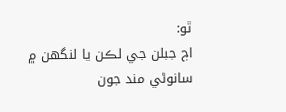ٿو:
اڄ جبلن جي لڪن يا لنگهن ۾ سانوڻي مند جون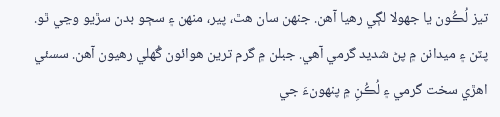تيز لُڪُون يا جهولا لڳي رهيا آهن. جنهن سان هٿ، پير، منهن ۽ سڄو بدن سڙيو وڃي ٿو. پٽن ۽ ميدانن ۾ پڻ شديد گرمي آهي. جبلن ۾ گرم ترين هوائون گُهلي رهيون آهن. سسئي اهڙي سخت گرمي ۽ لُڪُنِ ۾ پنهونءَ جي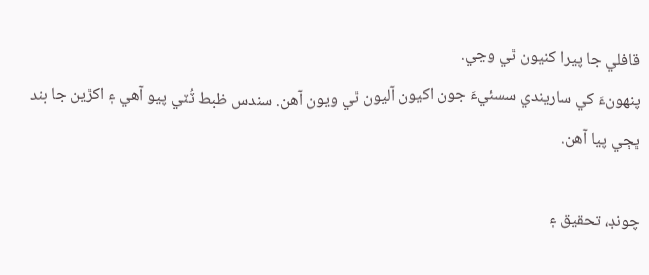قافلي جا پيرا کنيون ٿي وڃي.
پنهونءَ کي ساريندي سسئيءَ جون اکيون آليون ٿي ويون آهن. سندس ظبط ٽُٽي پيو آهي ۽ اکڙين جا بند ڀڄي پيا آهن.

چونڊ، تحقيق ۽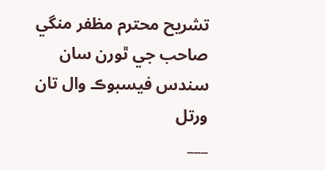تشريح محترم مظفر منگي صاحب جي ٿورن سان سندس فيسبوڪ وال تان ورتل
___